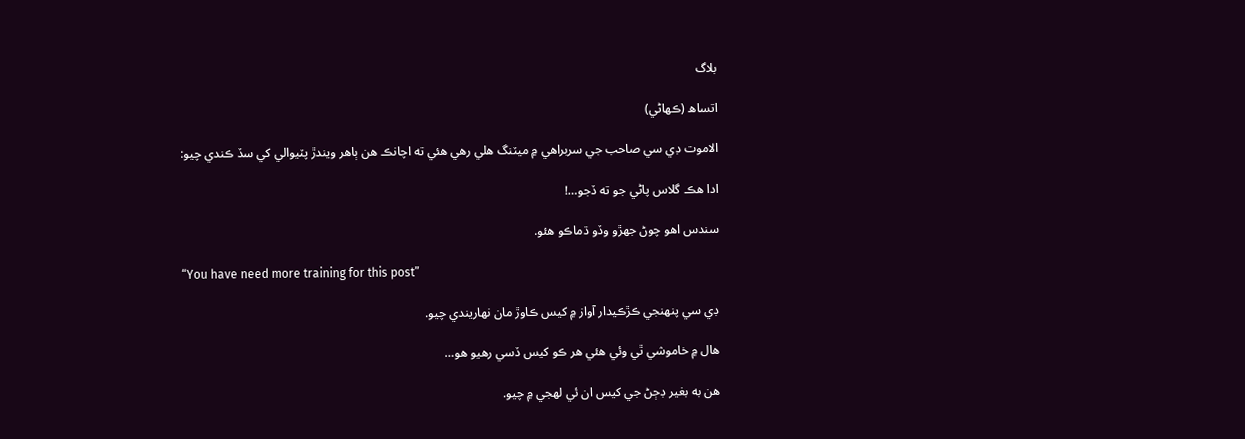بلاگ

اتساھ (ڪهاڻي)

الاموت ڊي سي صاحب جي سربراھي ۾ ميٽنگ ھلي رھي ھئي ته اچانڪ ھن ٻاھر ويندڙ پٽيوالي کي سڏ ڪندي چيو:

ادا ھڪ گلاس پاڻي جو ته ڏجو…!

سندس اھو چوڻ جھڙو وڏو ڌماڪو ھئو.

“You have need more training for this post”

ڊي سي پنھنجي ڪڙڪيدار آواز ۾ کيس ڪاوڙ مان نھاريندي چيو.

ھال ۾ خاموشي ٿي وئي ھئي ھر ڪو کيس ڏسي رھيو ھو…

ھن به بغير ڊڄڻ جي کيس ان ئي لھجي ۾ چيو.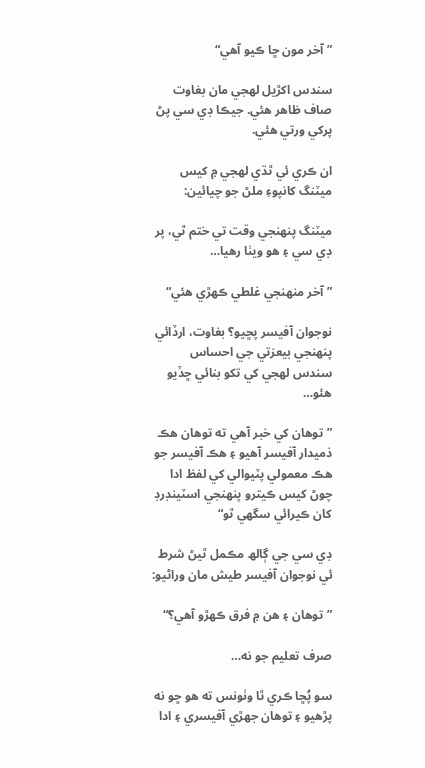”آخر مون ڇا ڪيو آھي“

سندس اکڙيل لھجي مان بغاوت صاف ظاھر ھئي. جيڪا ڊي سي پڻ پرکي ورتي ھئي.

ان ڪري ئي ٿڌي لھجي ۾ کيس ميٽنگ کانپوءِ ملڻ جو چيائين:

ميٽنگ پنھنجي وقت تي ختم ٿي، پر ڊي سي ۽ ھو ويٺا رھيا…

”آخر منھنجي غلطي ڪھڙي ھئي“

نوجوان آفيسر پڇيو؟ بغاوت، ارڏائي پنھنجي بيعزتي جي احساس سندس لھجي کي تکو بنائي ڇڏيو ھئو…

”توھان کي خبر آھي ته توھان ھڪ ذميدار آفيسر آھيو ۽ ھڪ آفيسر جو ھڪ معمولي پٽيوالي کي لفظ ادا چوڻ کيس ڪيترو پنھنجي اسٽينڊرڊ کان ڪيرائي سگھي ٿو“

ڊي سي جي ڳالھ مڪمل ٿيڻ شرط ئي نوجوان آفيسر طيش مان وراڻيو:

”توھان ۽ ھن ۾ فرق ڪھڙو آھي؟“

صرف تعليم جو نه…

سو پُڇا ڪري ٿا وٺونس ته ھو ڇو نه پڙھيو ۽ توھان جھڙي آفيسري ۽ ادا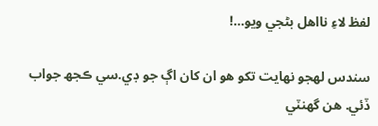لفظ لاءِ نااھل بڻجي ويو…!

سندس لھجو نھايت تکو ھو ان کان اڳ جو ڊي.سي ڪجھ جواب ڏئي. ھن گھنٽي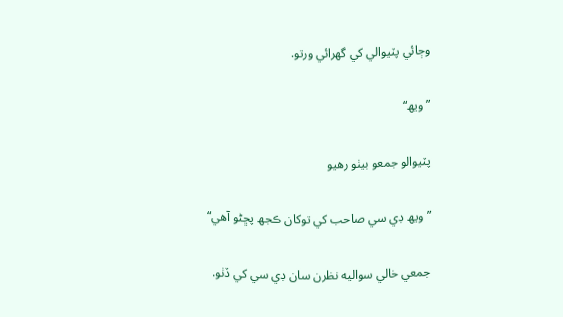وڄائي پٽيوالي کي گھرائي ورتو.

”ويھ“

پٽيوالو جمعو بيٺو رھيو

”ويھ ڊي سي صاحب کي توکان ڪجھ پڇڻو آھي“

جمعي خالي سواليه نظرن سان ڊي سي کي ڏٺو.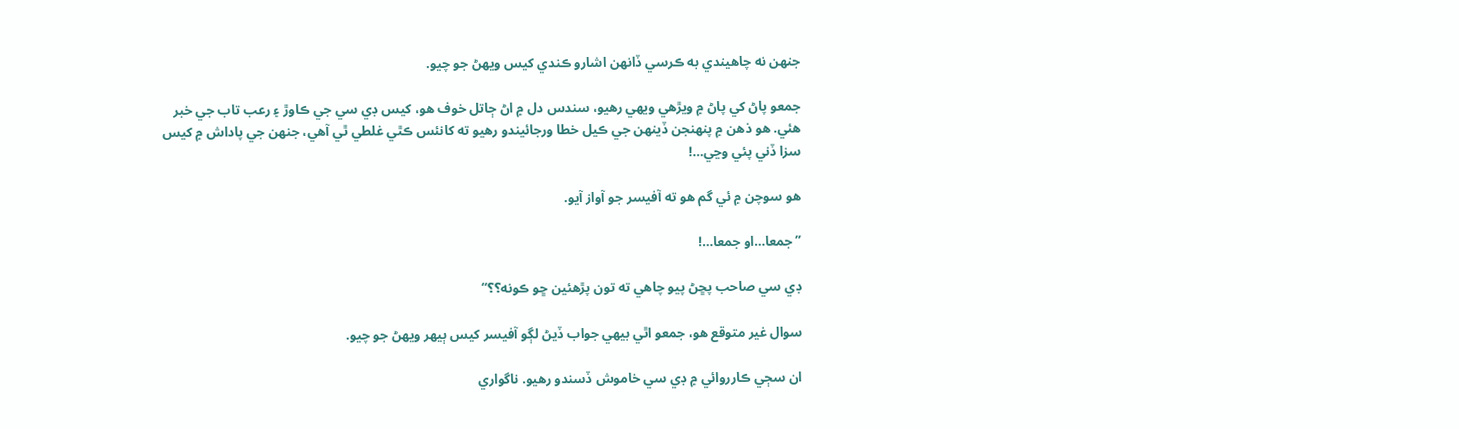جنھن نه چاھيندي به ڪرسي ڏانھن اشارو ڪندي کيس ويھڻ جو چيو.

جمعو پاڻ کي پاڻ ۾ ويڙھي ويھي رھيو، سندس دل ۾ اڻ ڄاتل خوف ھو، کيس ڊي سي جي ڪاوڙ ۽ رعب تاب جي خبر ھئي. ھو ذھن ۾ پنھنجن ڏينھن جي ڪيل خطا ورجائيندو رھيو ته کانئس ڪٿي غلطي ٿي آھي، جنھن جي پاداش ۾ کيس سزا ڏني پئي وڃي…!

ھو سوچن ۾ ئي گم ھو ته آفيسر جو آواز آيو.

”جمعا…او جمعا…!

ڊي سي صاحب پڇڻ پيو چاھي ته تون پڙھئين ڇو ڪونه؟؟“

سوال غير متوقع ھو، جمعو اٿي بيھي جواب ڏيڻ لڳو آفيسر کيس ٻيھر ويھڻ جو چيو.

ان سڄي ڪارروائي ۾ ڊي سي خاموش ڏسندو رھيو. ناگواري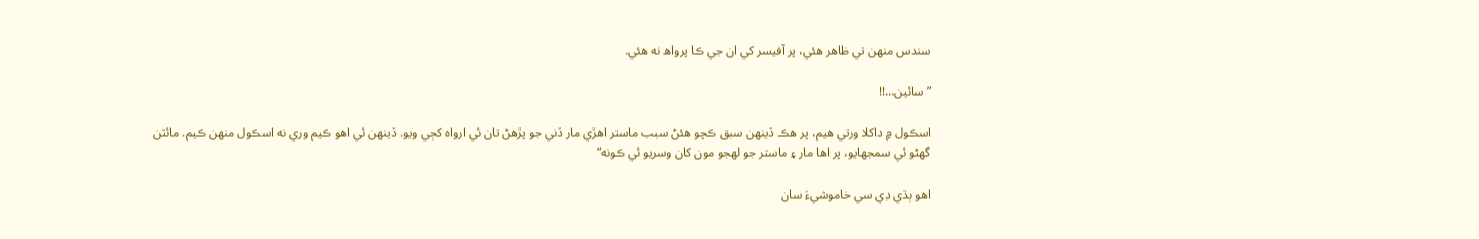سندس منھن تي ظاھر ھئي، پر آفيسر کي ان جي ڪا پرواھ نه ھئي.

”سائين…!!

اسڪول ۾ داکلا ورتي ھيم، پر ھڪ ڏينھن سبق ڪچو ھئڻ سبب ماستر اھڙي مار ڏني جو پڙھڻ تان ئي ارواہ کڄي ويو. ڏينھن ئي اھو ڪيم وري نه اسڪول منھن ڪيم. مائٽن گھڻو ئي سمجھايو، پر اھا مار ۽ ماستر جو لھجو مون کان وسريو ئي ڪونه“

اھو ٻڌي ڊي سي خاموشيءَ سان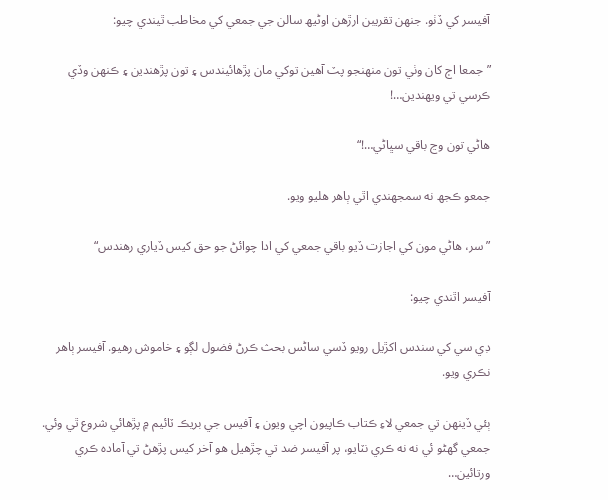آفيسر کي ڏٺو. جنھن تقريبن ارڙھن اوڻيھ سالن جي جمعي کي مخاطب ٿيندي چيو:

”جمعا اڄ کان وٺي تون منھنجو پٽ آهين توکي مان پڙھائيندس ۽ تون پڙھندين ۽ ڪنھن وڏي ڪرسي تي ويھندين…!

ھاڻي تون وڃ باقي سڀاڻي…!“

جمعو ڪجھ نه سمجھندي اٿي ٻاھر ھليو ويو.

”سر، ھاڻي مون کي اجازت ڏيو باقي جمعي کي ادا چوائڻ جو حق کيس ڏياري رھندس“

آفيسر اٿندي چيو:

ڊي سي کي سندس اکڙيل رويو ڏسي ساڻس بحث ڪرڻ فضول لڳو ۽ خاموش رھيو. آفيسر ٻاھر نڪري ويو.

ٻئي ڏينھن تي جمعي لاءِ ڪتاب ڪاپيون اچي ويون ۽ آفيس جي بريڪ ٽائيم ۾ پڙھائي شروع ٿي وئي. جمعي گھڻو ئي نه نه ڪري نٽايو، پر آفيسر ضد تي چڙھيل ھو آخر کيس پڙھڻ تي آمادہ ڪري ورتائين…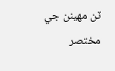ٽن مھينن جي مختصر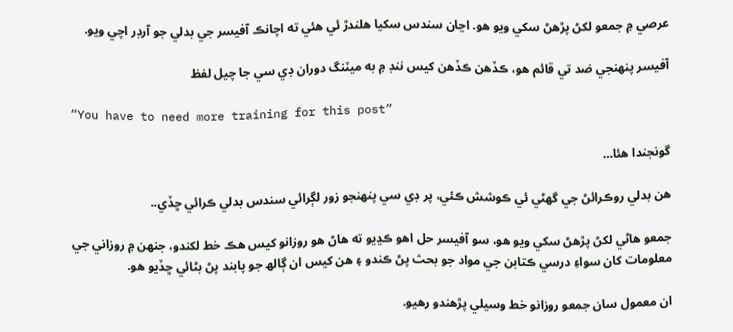عرصي ۾ جمعو لکڻ پڙھڻ سکي ويو ھو. اڃان سندس سکيا ھلندڙ ئي ھئي ته اچانڪ آفيسر جي بدلي جو آرڊر اچي ويو.

آفيسر پنھنجي ضد تي قائم ھو، ڪڏھن ڪڏھن کيس ننڊ ۾ به ميٽنگ دوران ڊي سي جا چيل لفظ

“You have to need more training for this post”

گونجندا ھئا…

ھن بدلي روڪرائڻ جي گھڻي ئي ڪوشش ڪئي، پر ڊي سي پنھنجو زور لڳرائي سندس بدلي ڪرائي ڇڏي..

جمعو ھاڻي لکڻ پڙھڻ سکي ويو ھو، سو آفيسر حل اھو ڪڍيو ته ھاڻ ھو روزانو کيس ھڪ خط لکندو، جنھن ۾ روزاني جي معلومات کان سواءِ درسي ڪتابن جي مواد جو بحث پڻ ڪندو ۽ ھن کيس ان ڳالھ جو پابند پڻ بڻائي ڇڏيو ھو.

ان معمول سان جمعو روزانو خط وسيلي پڙھندو رھيو.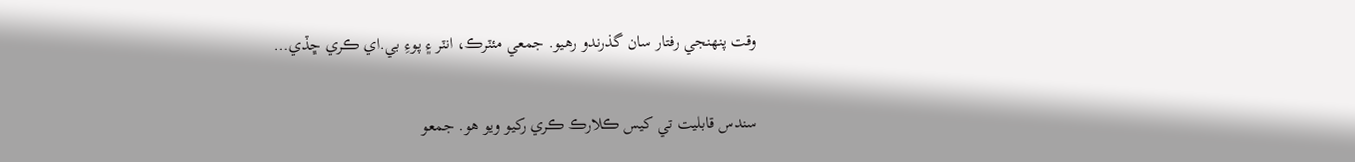وقت پنھنجي رفتار سان گذرندو رھيو. جمعي مئٽرڪ، انٽر ۽ پوءِ بي.اي ڪري ڇڏي…

سندس قابليت تي کيس ڪلارڪ ڪري رکيو ويو ھو. جمعو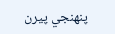پنھنجي پيرن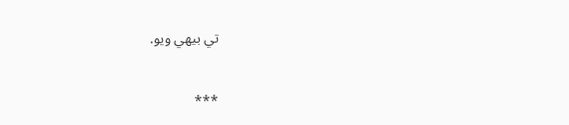تي بيھي ويو.

***